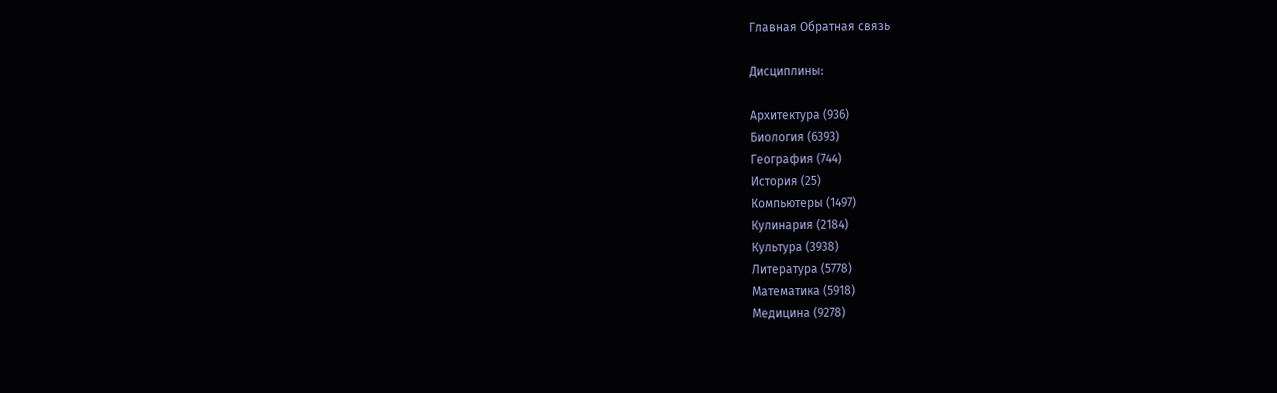Главная Обратная связь

Дисциплины:

Архитектура (936)
Биология (6393)
География (744)
История (25)
Компьютеры (1497)
Кулинария (2184)
Культура (3938)
Литература (5778)
Математика (5918)
Медицина (9278)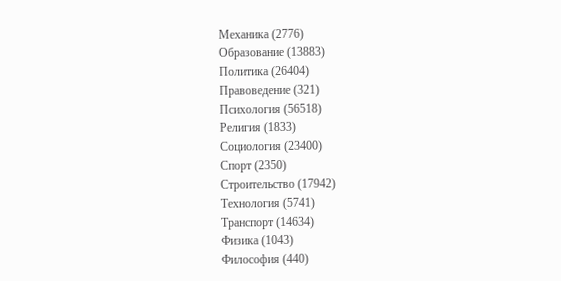Механика (2776)
Образование (13883)
Политика (26404)
Правоведение (321)
Психология (56518)
Религия (1833)
Социология (23400)
Спорт (2350)
Строительство (17942)
Технология (5741)
Транспорт (14634)
Физика (1043)
Философия (440)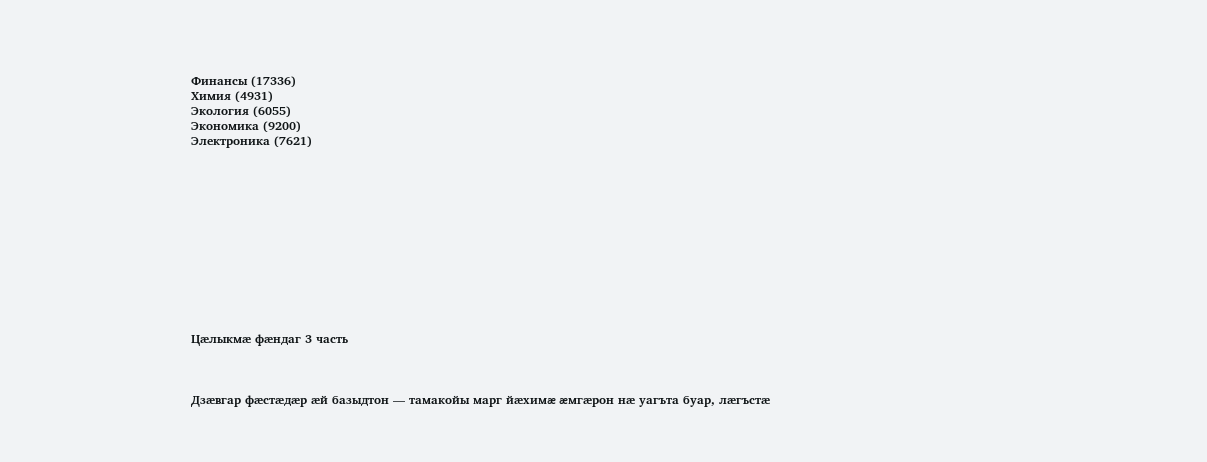Финансы (17336)
Химия (4931)
Экология (6055)
Экономика (9200)
Электроника (7621)












Цæлыкмæ фæндаг 3 часть



Дзæвгар фæстæдæр æй базыдтон — тамакойы марг йæхимæ æмгæрон нæ уагъта буар, лæгъстæ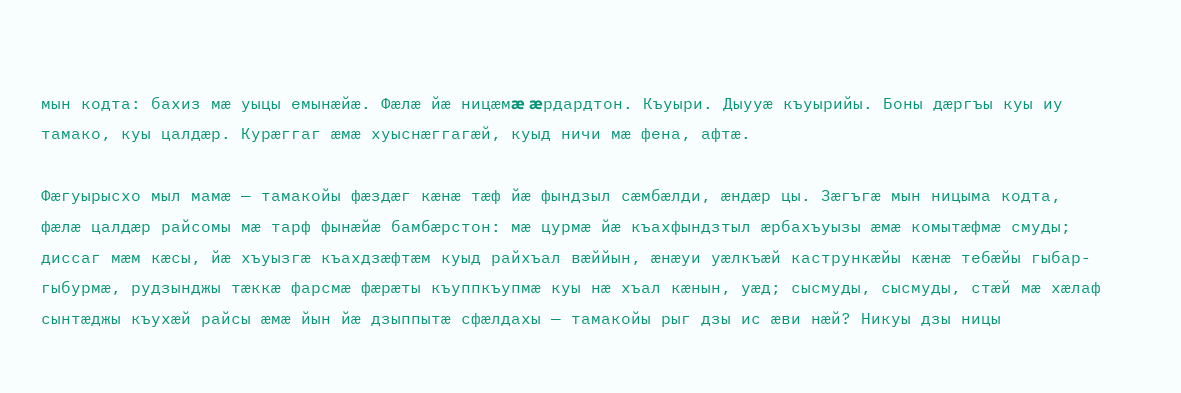мын кодта: бахиз мæ уыцы емынæйæ. Фæлæ йæ ницæмæ æрдардтон. Къуыри. Дыууæ къуырийы. Боны дæргъы куы иу тамако, куы цалдæр. Курæггаг æмæ хуыснæггагæй, куыд ничи мæ фена, афтæ.

Фæгуырысхо мыл мамæ — тамакойы фæздæг кæнæ тæф йæ фындзыл сæмбæлди, æндæр цы. Зæгъгæ мын ницыма кодта, фæлæ цалдæр райсомы мæ тарф фынæйæ бамбæрстон: мæ цурмæ йæ къахфындзтыл æрбахъуызы æмæ комытæфмæ смуды; диссаг мæм кæсы, йæ хъуызгæ къахдзæфтæм куыд райхъал вæййын, æнæуи уæлкъæй кастрункæйы кæнæ тебæйы гыбар-гыбурмæ, рудзынджы тæккæ фарсмæ фæрæты къуппкъупмæ куы нæ хъал кæнын, уæд; сысмуды, сысмуды, стæй мæ хæлаф сынтæджы къухæй райсы æмæ йын йæ дзыппытæ сфæлдахы — тамакойы рыг дзы ис æви нæй? Никуы дзы ницы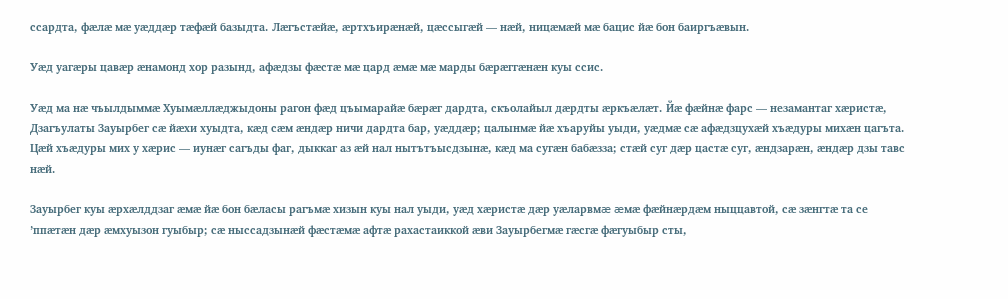ссардта, фæлæ мæ уæддæр тæфæй базыдта. Лæгъстæйæ, æртхъирæнæй, цæссыгæй — нæй, ницæмæй мæ бацис йæ бон баиргъæвын.

Уæд уагæры цавæр æнамонд хор разынд, афæдзы фæстæ мæ цард æмæ мæ марды бæрæггæнæн куы ссис.

Уæд ма нæ чъылдыммæ Хуымæллæджыдоны рагон фæд цъымарайæ бæрæг дардта, скъолайыл дæрдты æркъæлæт. Йæ фæйнæ фарс — незамантаг хæристæ, Дзагъулаты Зауырбег сæ йæхи хуыдта, кæд сæм æндæр ничи дардта бар, уæддæр; цалынмæ йæ хъаруйы уыди, уæдмæ сæ афæдзцухæй хъæдуры михæн цагъта. Цæй хъæдуры мих у хæрис — иунæг сагъды фаг, дыккаг аз æй нал нытътъысдзынæ, кæд ма сугæн бабæзза; стæй суг дæр цастæ суг, æндзарæн, æндæр дзы тавс нæй.

Зауырбег куы æрхæлддзаг æмæ йæ бон бæласы рагъмæ хизын куы нал уыди, уæд хæристæ дæр уæларвмæ æмæ фæйнæрдæм ныццавтой, сæ зæнгтæ та се ’ппæтæн дæр æмхуызон гуыбыр; сæ ныссадзынæй фæстæмæ афтæ рахастаиккой æви Зауырбегмæ гæсгæ фæгуыбыр сты,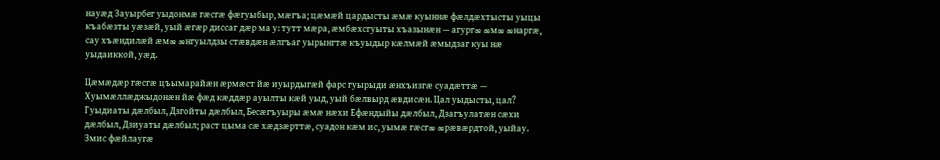науæд Зауырбег уыдонмæ гæсгæ фæгуыбыр, мæгъа; цæмæй цардысты æмæ куыннæ фæлдæхтысты уыцы къабæзты уæзæй, уый æгæр диссаг дæр ма у: тутт мæра, æмбæхсгуыты хъазынæн — агургæ æмæ æнаргæ, сау хъæндилæй æмæ æнгуылдзы стæвдæн æлгъаг уырынгтæ къуыдыр кæлмæй æмыдзаг куы нæ уыдаиккой, уæд.

Цæмæдæр гæсгæ цъымарайæн æрмæст йæ иуырдыгæй фарс гуырыди æнхъизгæ суадæттæ — Хуымæллæджыдонæн йæ фæд кæддæр ауылты кæй уыд, уый бæлвырд æвдисæн. Цал уыдысты, цал? Гуыдиаты дæлбыл, Дзгойты дæлбыл, Бесæгъуыры æмæ нæхи Ефæндыйы дæлбыл, Дзагъулатæн сæхи дæлбыл, Дзиуаты дæлбыл; раст цыма сæ хæдзæрттæ, суадон кæм ис, уымæ гæсгæ æрæвæрдтой, уыйау. Змис фæйлаугæ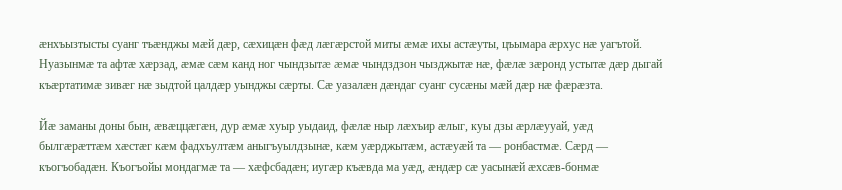æнхъызтысты суанг тъæнджы мæй дæр, сæхицæн фæд лæгæрстой миты æмæ ихы астæуты, цъымара æрхус нæ уагътой. Нуазынмæ та афтæ хæрзад, æмæ сæм канд ног чындзытæ æмæ чындздзон чызджытæ нæ, фæлæ зæронд устытæ дæр дыгай къæртатимæ зивæг нæ зыдтой цалдæр уынджы сæрты. Сæ уазалæн дæндаг суанг сусæны мæй дæр нæ фæрæзта.

Йæ заманы доны бын, æвæццæгæн, дур æмæ хуыр уыдаид, фæлæ ныр лæхъир æлыг, куы дзы æрлæууай, уæд былгæрæттæм хæстæг кæм фадхъултæм аныгъуылдзынæ, кæм уæрджытæм, астæуæй та — ронбастмæ. Сæрд — къогъобадæн. Къогъойы мондагмæ та — хæфсбадæн; иугæр къæвда ма уæд, æндæр сæ уасынæй æхсæв-бонмæ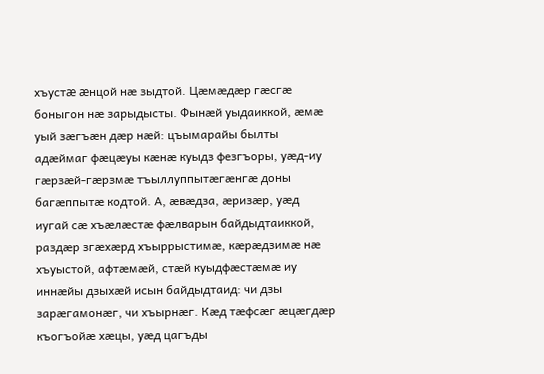хъустæ æнцой нæ зыдтой. Цæмæдæр гæсгæ боныгон нæ зарыдысты. Фынæй уыдаиккой, æмæ уый зæгъæн дæр нæй: цъымарайы былты адæймаг фæцæуы кæнæ куыдз фезгъоры, уæд-иу гæрзæй-гæрзмæ тъыллуппытæгæнгæ доны багæппытæ кодтой. А, æвæдза, æризæр, уæд иугай сæ хъæлæстæ фæлварын байдыдтаиккой, раздæр згæхæрд хъыррыстимæ, кæрæдзимæ нæ хъуыстой, афтæмæй, стæй куыдфæстæмæ иу иннæйы дзыхæй исын байдыдтаид: чи дзы зарæгамонæг, чи хъырнæг. Кæд тæфсæг æцæгдæр къогъойæ хæцы, уæд цагъды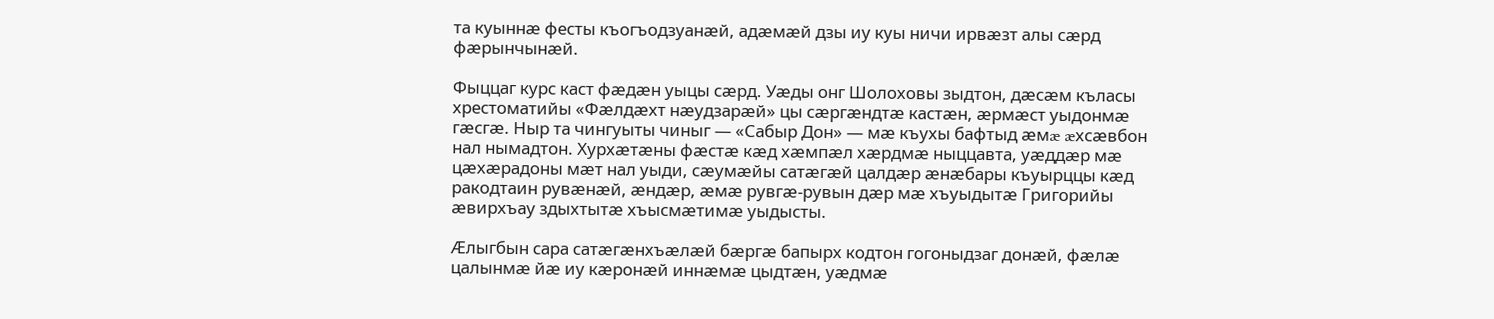та куыннæ фесты къогъодзуанæй, адæмæй дзы иу куы ничи ирвæзт алы сæрд фæрынчынæй.

Фыццаг курс каст фæдæн уыцы сæрд. Уæды онг Шолоховы зыдтон, дæсæм къласы хрестоматийы «Фæлдæхт нæудзарæй» цы сæргæндтæ кастæн, æрмæст уыдонмæ гæсгæ. Ныр та чингуыты чиныг — «Сабыр Дон» — мæ къухы бафтыд æмæ æхсæвбон нал нымадтон. Хурхæтæны фæстæ кæд хæмпæл хæрдмæ ныццавта, уæддæр мæ цæхæрадоны мæт нал уыди, сæумæйы сатæгæй цалдæр æнæбары къуырццы кæд ракодтаин рувæнæй, æндæр, æмæ рувгæ-рувын дæр мæ хъуыдытæ Григорийы æвирхъау здыхтытæ хъысмæтимæ уыдысты.

Æлыгбын сара сатæгæнхъæлæй бæргæ бапырх кодтон гогоныдзаг донæй, фæлæ цалынмæ йæ иу кæронæй иннæмæ цыдтæн, уæдмæ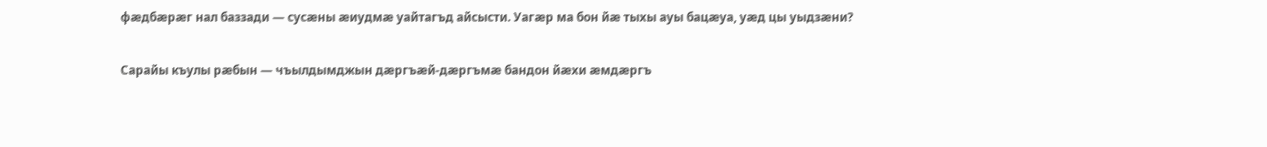фæдбæрæг нал баззади — сусæны æиудмæ уайтагъд айсысти. Уагæр ма бон йæ тыхы ауы бацæуа, уæд цы уыдзæни?

Сарайы къулы рæбын — чъылдымджын дæргъæй-дæргъмæ бандон йæхи æмдæргъ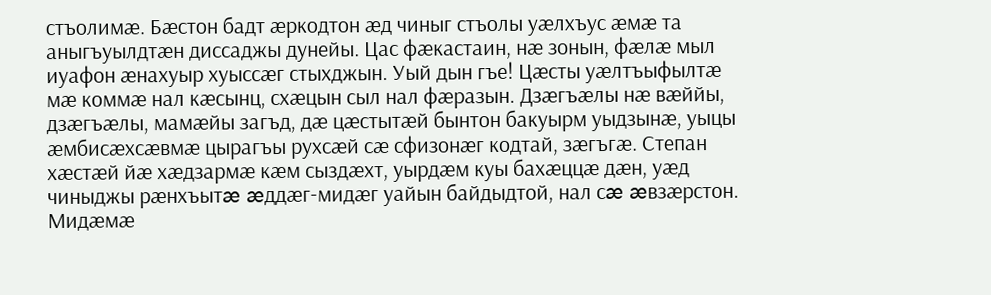стъолимæ. Бæстон бадт æркодтон æд чиныг стъолы уæлхъус æмæ та аныгъуылдтæн диссаджы дунейы. Цас фæкастаин, нæ зонын, фæлæ мыл иуафон æнахуыр хуыссæг стыхджын. Уый дын гъе! Цæсты уæлтъыфылтæ мæ коммæ нал кæсынц, схæцын сыл нал фæразын. Дзæгъæлы нæ вæййы, дзæгъæлы, мамæйы загъд, дæ цæстытæй бынтон бакуырм уыдзынæ, уыцы æмбисæхсæвмæ цырагъы рухсæй сæ сфизонæг кодтай, зæгъгæ. Степан хæстæй йæ хæдзармæ кæм сыздæхт, уырдæм куы бахæццæ дæн, уæд чиныджы рæнхъытæ æддæг-мидæг уайын байдыдтой, нал сæ æвзæрстон. Мидæмæ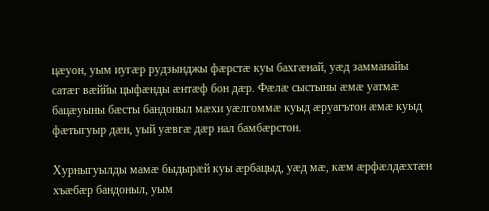цæуон, уым иугæр рудзынджы фæрстæ куы бахгæнай, уæд замманайы сатæг вæййы цыфæнды æнтæф бон дæр. Фæлæ сыстыны æмæ уатмæ бацæуыны бæсты бандоныл мæхи уæлгоммæ куыд æруагътон æмæ куыд фæтыгуыр дæн, уый уæвгæ дæр нал бамбæрстон.

Хурныгуылды мамæ быдырæй куы æрбацыд, уæд мæ, кæм æрфæлдæхтæн хъæбæр бандоныл, уым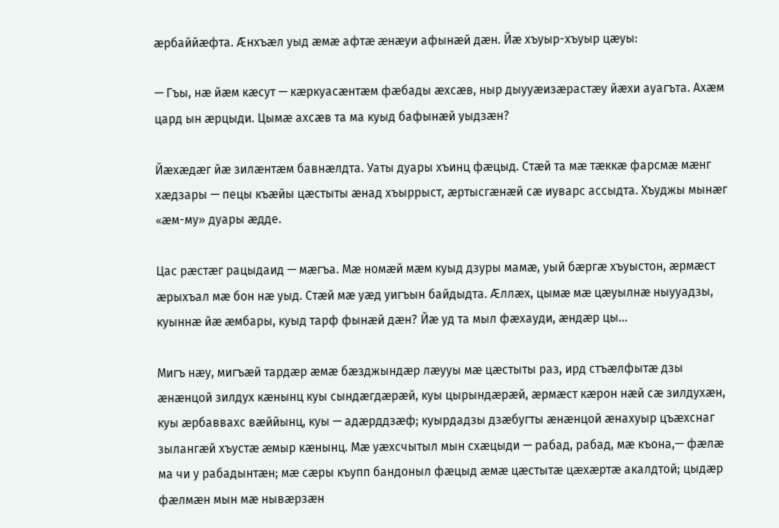æрбаййæфта. Æнхъæл уыд æмæ афтæ æнæуи афынæй дæн. Йæ хъуыр-хъуыр цæуы:

— Гъы, нæ йæм кæсут — кæркуасæнтæм фæбады æхсæв, ныр дыууæизæрастæу йæхи ауагъта. Ахæм цард ын æрцыди. Цымæ ахсæв та ма куыд бафынæй уыдзæн?

Йæхæдæг йæ зилæнтæм бавнæлдта. Уаты дуары хъинц фæцыд. Стæй та мæ тæккæ фарсмæ мæнг хæдзары — пецы къæйы цæстыты æнад хъыррыст, æртысгæнæй сæ иуварс ассыдта. Хъуджы мынæг «æм-му» дуары æдде.

Цас рæстæг рацыдаид — мæгъа. Мæ номæй мæм куыд дзуры мамæ, уый бæргæ хъуыстон, æрмæст æрыхъал мæ бон нæ уыд. Стæй мæ уæд уигъын байдыдта. Æллæх, цымæ мæ цæуылнæ ныууадзы, куыннæ йæ æмбары, куыд тарф фынæй дæн? Йæ уд та мыл фæхауди, æндæр цы...

Мигъ нæу, мигъæй тардæр æмæ бæзджындæр лæууы мæ цæстыты раз, ирд стъæлфытæ дзы æнæнцой зилдух кæнынц куы сындæгдæрæй, куы цырындæрæй, æрмæст кæрон нæй сæ зилдухæн, куы æрбаввахс вæййынц, куы — адæрддзæф; куырдадзы дзæбугты æнæнцой æнахуыр цъæхснаг зылангæй хъустæ æмыр кæнынц. Мæ уæхсчытыл мын схæцыди — рабад, рабад, мæ къона,— фæлæ ма чи у рабадынтæн; мæ сæры къупп бандоныл фæцыд æмæ цæстытæ цæхæртæ акалдтой; цыдæр фæлмæн мын мæ нывæрзæн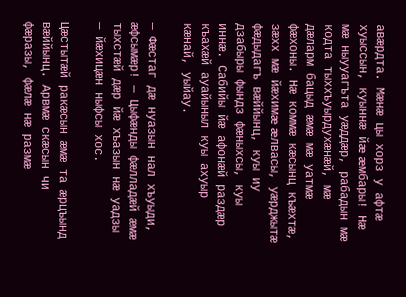авæрдта. Мæнæ цы хорз у афтæ хуыссын, куыннæ йæ æмбары! Нæ мæ ныууагъта уæддæр, рабадын мæ кодта тыххъуырдухæнæй, мæ дæларм бацыд æмæ мæ уатмæ фæхоны. Нæ коммæ кæсынц къæхтæ, зæхх мæ йæхимæ æлвасы, уæрджытæ фæдыдагъ вæййынц, куы иу дзабыры фындз фæныхсы, куы иннæ. Сабийы йæ афонæй раздæр къахæй ауайыныл куы ахуыр кæнай, уыйау.

— Фæстаг дæ нуазын нал хъуыди, æфсымæр! — Цыфæнды фæлладæй æмæ тыхстæй дæр йæ хъазын нæ уадзы — йæхицæн ныфсы хос.

Цæстытæй ракæсын æмæ та æрцъынд вæййынц. Арвмæ скæсын чи фæразы, фæлæ нæ размæ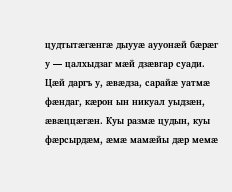цудтытæгæнгæ дыууæ аууонæй бæрæг у — цалхыдзаг мæй дзæвгар суади. Цæй даргъ у, æвæдза, сарайæ уатмæ фæндаг, кæрон ын никуал уыдзæн, æвæццæгæн. Куы размæ цудын, куы фæрсырдæм, æмæ мамæйы дæр мемæ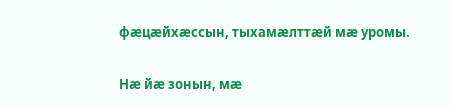фæцæйхæссын, тыхамæлттæй мæ уромы.

Нæ йæ зонын, мæ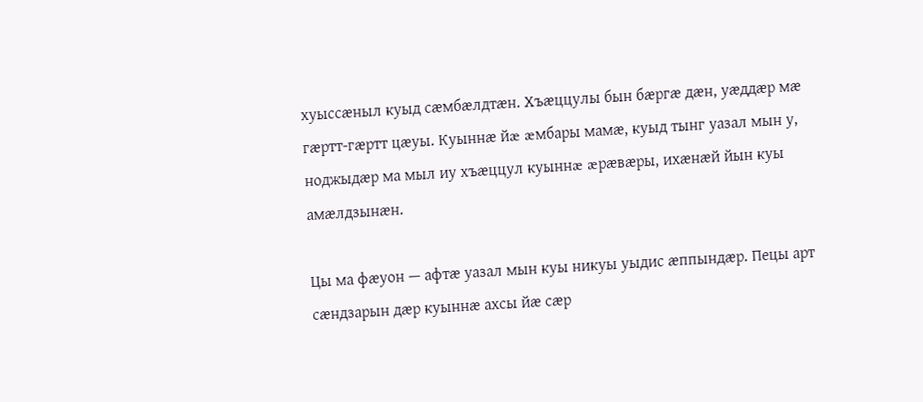хуыссæныл куыд сæмбæлдтæн. Хъæццулы бын бæргæ дæн, уæддæр мæ гæртт-гæртт цæуы. Куыннæ йæ æмбары мамæ, куыд тынг уазал мын у, ноджыдæр ма мыл иу хъæццул куыннæ æрæвæры, ихæнæй йын куы амæлдзынæн.

Цы ма фæуон — афтæ уазал мын куы никуы уыдис æппындæр. Пецы арт сæндзарын дæр куыннæ ахсы йæ сæр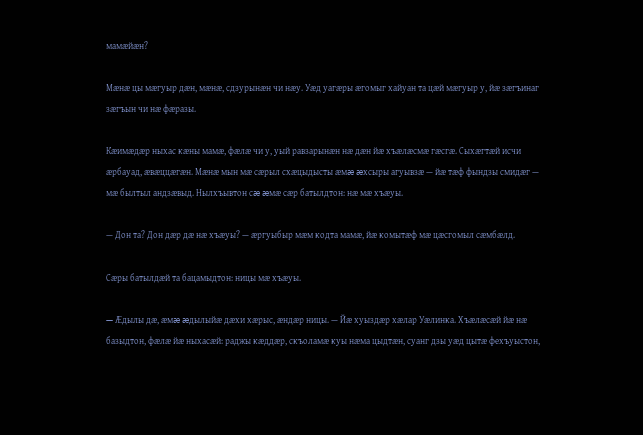мамæйæн?

Мæнæ цы мæгуыр дæн, мæнæ, сдзурынæн чи нæу. Уæд уагæры æгомыг хайуан та цæй мæгуыр у, йæ зæгъинаг зæгъын чи нæ фæразы.

Кæимæдæр ныхас кæны мамæ, фæлæ чи у, уый равзарынæн нæ дæн йæ хъæлæсмæ гæсгæ. Сыхæгтæй исчи æрбауад, æвæццæгæн. Мæнæ мын мæ сæрыл схæцыдысты æмæ æхсыры агуывзæ — йæ тæф фындзы смидæг — мæ былтыл андзæвыд. Нылхъывтон сæ æмæ сæр батылдтон: нæ мæ хъæуы.

— Дон та? Дон дæр дæ нæ хъæуы? — æргуыбыр мæм кодта мамæ, йæ комытæф мæ цæсгомыл сæмбæлд.

Сæры батылдæй та бацамыдтон: ницы мæ хъæуы.

— Æдылы дæ, æмæ æдылыйæ дæхи хæрыс, æндæр ницы. — Йæ хуыздæр хæлар Уæлинка. Хъæлæсæй йæ нæ базыдтон, фæлæ йæ ныхасæй: раджы кæддæр, скъоламæ куы нæма цыдтæн, суанг дзы уæд цытæ фехъуыстон,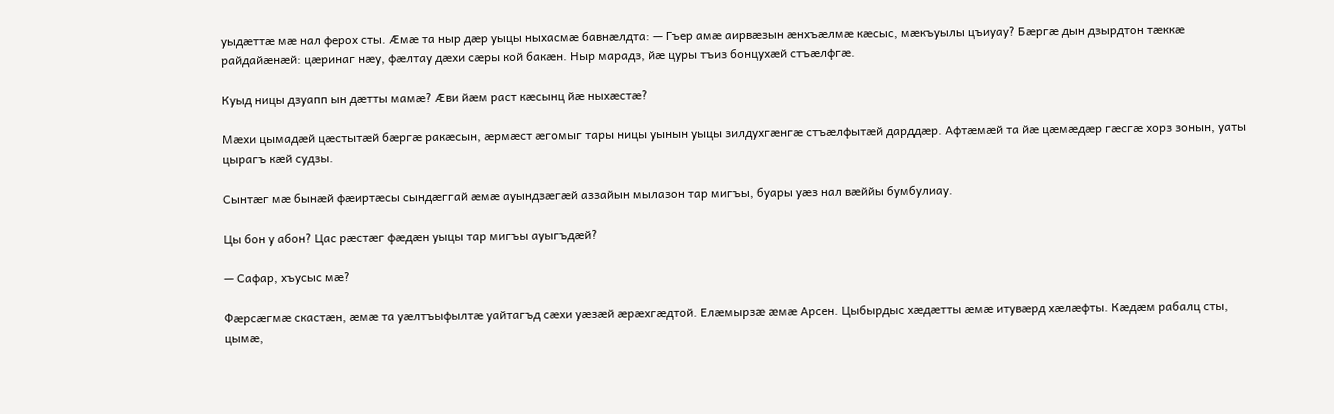уыдæттæ мæ нал ферох сты. Æмæ та ныр дæр уыцы ныхасмæ бавнæлдта: — Гъер амæ аирвæзын æнхъæлмæ кæсыс, мæкъуылы цъиуау? Бæргæ дын дзырдтон тæккæ райдайæнæй: цæринаг нæу, фæлтау дæхи сæры кой бакæн. Ныр марадз, йæ цуры тъиз бонцухæй стъæлфгæ.

Куыд ницы дзуапп ын дæтты мамæ? Æви йæм раст кæсынц йæ ныхæстæ?

Мæхи цымадæй цæстытæй бæргæ ракæсын, æрмæст æгомыг тары ницы уынын уыцы зилдухгæнгæ стъæлфытæй дарддæр. Афтæмæй та йæ цæмæдæр гæсгæ хорз зонын, уаты цырагъ кæй судзы.

Сынтæг мæ бынæй фæиртæсы сындæггай æмæ ауындзæгæй аззайын мылазон тар мигъы, буары уæз нал вæййы бумбулиау.

Цы бон у абон? Цас рæстæг фæдæн уыцы тар мигъы ауыгъдæй?

— Сафар, хъусыс мæ?

Фæрсæгмæ скастæн, æмæ та уæлтъыфылтæ уайтагъд сæхи уæзæй æрæхгæдтой. Елæмырзæ æмæ Арсен. Цыбырдыс хæдæтты æмæ итувæрд хæлæфты. Кæдæм рабалц сты, цымæ,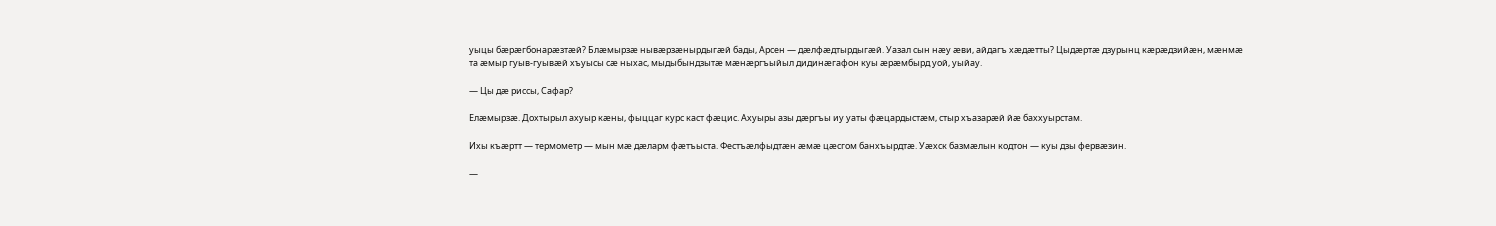уыцы бæрæгбонарæзтæй? Блæмырзæ нывæрзæнырдыгæй бады, Арсен — дæлфæдтырдыгæй. Уазал сын нæу æви, айдагъ хæдæтты? Цыдæртæ дзурынц кæрæдзийæн, мæнмæ та æмыр гуыв-гуывæй хъуысы сæ ныхас, мыдыбындзытæ мæнæргъыйыл дидинæгафон куы æрæмбырд уой, уыйау.

— Цы дæ риссы, Сафар?

Елæмырзæ. Дохтырыл ахуыр кæны, фыццаг курс каст фæцис. Ахуыры азы дæргъы иу уаты фæцардыстæм, стыр хъазарæй йæ баххуырстам.

Ихы къæртт — термометр — мын мæ дæларм фæтъыста. Фестъæлфыдтæн æмæ цæсгом банхъырдтæ. Уæхск базмæлын кодтон — куы дзы фервæзин.

—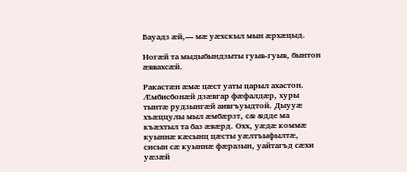Бауадз æй,— мæ уæхскыл мын æрхæцыд.

Ногæй та мыдыбындзыты гуыв-гуыв, бынтон æввахсæй.

Ракастæн æмæ цæст уаты царыл ахастон. Æмбисбонæй дзæвгар фæфалдæр, хуры тынтæ рудзынгæй аивгъуыдтой. Дыууæ хъæццулы мыл æмбæрзт, сæ æдде ма къæхтыл та баз æвæрд. Охх, уæдæ коммæ куыннæ кæсынц цæсты уæлтъыфылтæ, сисын сæ куыннæ фæразын, уайтагъд сæхи уæзæй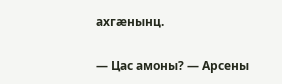ахгæнынц.

— Цас амоны? — Арсены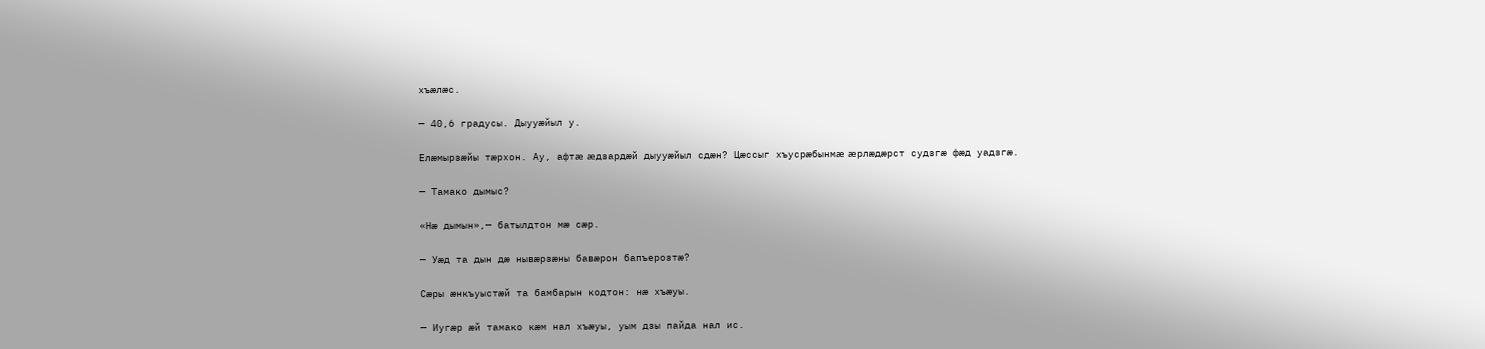хъæлæс.

— 40,6 градусы. Дыууæйыл у.

Елæмырзæйы тæрхон. Ау, афтæ æдзардæй дыууæйыл сдæн? Цæссыг хъусрæбынмæ æрлæдæрст судзгæ фæд уадзгæ.

— Тамако дымыс?

«Нæ дымын»,— батылдтон мæ сæр.

— Уæд та дын дæ нывæрзæны бавæрон бапъерозтæ?

Сæры æнкъуыстæй та бамбарын кодтон: нæ хъæуы.

— Иугæр æй тамако кæм нал хъæуы, уым дзы пайда нал ис.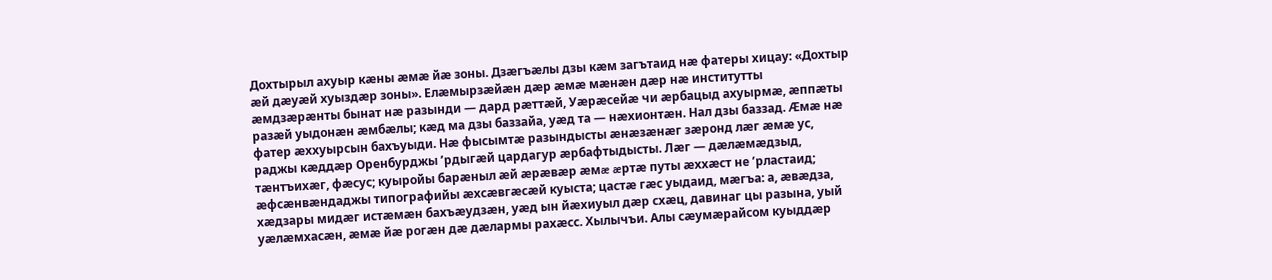Дохтырыл ахуыр кæны æмæ йæ зоны. Дзæгъæлы дзы кæм загътаид нæ фатеры хицау: «Дохтыр æй дæуæй хуыздæр зоны». Елæмырзæйæн дæр æмæ мæнæн дæр нæ институтты æмдзæрæнты бынат нæ разынди — дард рæттæй, Уæрæсейæ чи æрбацыд ахуырмæ, æппæты разæй уыдонæн æмбæлы; кæд ма дзы баззайа, уæд та — нæхионтæн. Нал дзы баззад. Æмæ нæ фатер æххуырсын бахъуыди. Нæ фысымтæ разындысты æнæзæнæг зæронд лæг æмæ ус, раджы кæддæр Оренбурджы ’рдыгæй цардагур æрбафтыдысты. Лæг — дæлæмæдзыд, тæнтъихæг, фæсус; куыройы барæныл æй æрæвæр æмæ æртæ путы æххæст не ’рластаид; æфсæнвæндаджы типографийы æхсæвгæсæй куыста; цастæ гæс уыдаид, мæгъа: а, æвæдза, хæдзары мидæг истæмæн бахъæудзæн, уæд ын йæхиуыл дæр схæц, давинаг цы разына, уый уæлæмхасæн, æмæ йæ рогæн дæ дæлармы рахæсс. Хылычъи. Алы сæумæрайсом куыддæр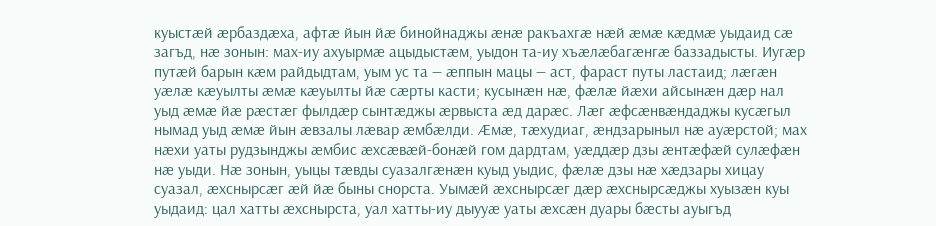куыстæй æрбаздæха, афтæ йын йæ бинойнаджы æнæ ракъахгæ нæй æмæ кæдмæ уыдаид сæ загъд, нæ зонын: мах-иу ахуырмæ ацыдыстæм, уыдон та-иу хъæлæбагæнгæ баззадысты. Иугæр путæй барын кæм райдыдтам, уым ус та — æппын мацы — аст, фараст путы ластаид; лæгæн уæлæ кæуылты æмæ кæуылты йæ сæрты касти; кусынæн нæ, фæлæ йæхи айсынæн дæр нал уыд æмæ йæ рæстæг фылдæр сынтæджы æрвыста æд дарæс. Лæг æфсæнвæндаджы кусæгыл нымад уыд æмæ йын æвзалы лæвар æмбæлди. Æмæ, тæхудиаг, æндзарыныл нæ ауæрстой; мах нæхи уаты рудзынджы æмбис æхсæвæй-бонæй гом дардтам, уæддæр дзы æнтæфæй сулæфæн нæ уыди. Нæ зонын, уыцы тæвды суазалгæнæн куыд уыдис, фæлæ дзы нæ хæдзары хицау суазал, æхснырсæг æй йæ быны снорста. Уымæй æхснырсæг дæр æхснырсæджы хуызæн куы уыдаид: цал хатты æхснырста, уал хатты-иу дыууæ уаты æхсæн дуары бæсты ауыгъд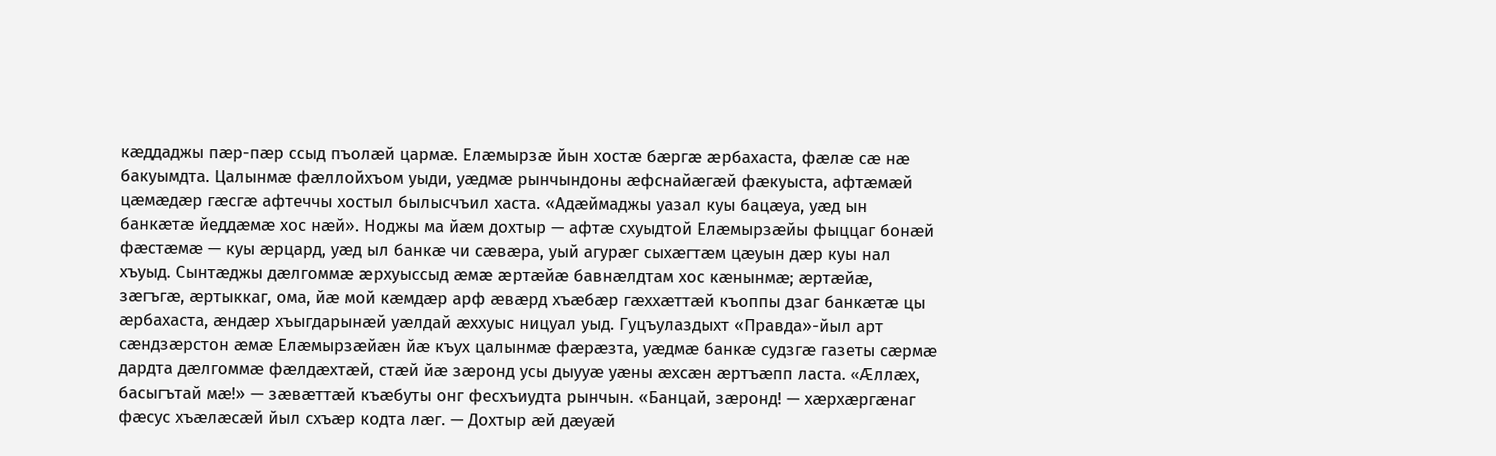кæддаджы пæр-пæр ссыд пъолæй цармæ. Елæмырзæ йын хостæ бæргæ æрбахаста, фæлæ сæ нæ бакуымдта. Цалынмæ фæллойхъом уыди, уæдмæ рынчындоны æфснайæгæй фæкуыста, афтæмæй цæмæдæр гæсгæ афтеччы хостыл былысчъил хаста. «Адæймаджы уазал куы бацæуа, уæд ын банкæтæ йеддæмæ хос нæй». Ноджы ма йæм дохтыр — афтæ схуыдтой Елæмырзæйы фыццаг бонæй фæстæмæ — куы æрцард, уæд ыл банкæ чи сæвæра, уый агурæг сыхæгтæм цæуын дæр куы нал хъуыд. Сынтæджы дæлгоммæ æрхуыссыд æмæ æртæйæ бавнæлдтам хос кæнынмæ; æртæйæ, зæгъгæ, æртыккаг, ома, йæ мой кæмдæр арф æвæрд хъæбæр гæххæттæй къоппы дзаг банкæтæ цы æрбахаста, æндæр хъыгдарынæй уæлдай æххуыс ницуал уыд. Гуцъулаздыхт «Правда»-йыл арт сæндзæрстон æмæ Елæмырзæйæн йæ къух цалынмæ фæрæзта, уæдмæ банкæ судзгæ газеты сæрмæ дардта дæлгоммæ фæлдæхтæй, стæй йæ зæронд усы дыууæ уæны æхсæн æртъæпп ласта. «Æллæх, басыгътай мæ!» — зæвæттæй къæбуты онг фесхъиудта рынчын. «Банцай, зæронд! — хæрхæргæнаг фæсус хъæлæсæй йыл схъæр кодта лæг. — Дохтыр æй дæуæй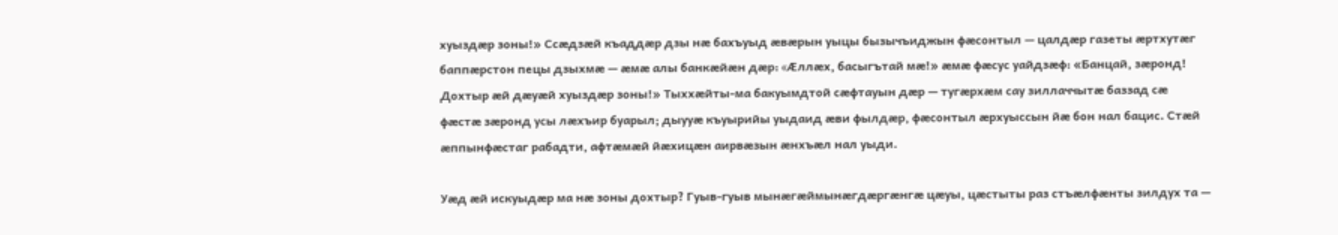хуыздæр зоны!» Ссæдзæй къаддæр дзы нæ бахъуыд æвæрын уыцы бызычъиджын фæсонтыл — цалдæр газеты æртхутæг баппæрстон пецы дзыхмæ — æмæ алы банкæйæн дæр: «Æллæх, басыгътай мæ!» æмæ фæсус уайдзæф: «Банцай, зæронд! Дохтыр æй дæуæй хуыздæр зоны!» Тыххæйты-ма бакуымдтой сæфтауын дæр — тугæрхæм сау зиллаччытæ баззад сæ фæстæ зæронд усы лæхъир буарыл; дыууæ къуырийы уыдаид æви фылдæр, фæсонтыл æрхуыссын йæ бон нал бацис. Стæй æппынфæстаг рабадти, афтæмæй йæхицæн аирвæзын æнхъæл нал уыди.

Уæд æй искуыдæр ма нæ зоны дохтыр? Гуыв-гуыв мынæгæймынæгдæргæнгæ цæуы, цæстыты раз стъæлфæнты зилдух та —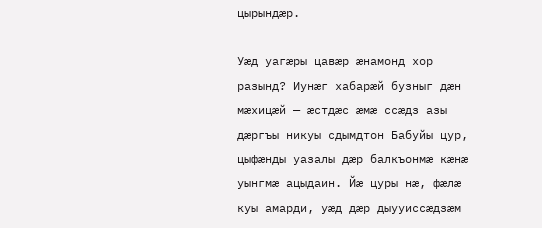цырындæр.

Уæд уагæры цавæр æнамонд хор разынд? Иунæг хабарæй бузныг дæн мæхицæй — æстдæс æмæ ссæдз азы дæргъы никуы сдымдтон Бабуйы цур, цыфæнды уазалы дæр балкъонмæ кæнæ уынгмæ ацыдаин. Йæ цуры нæ, фæлæ куы амарди, уæд дæр дыууиссæдзæм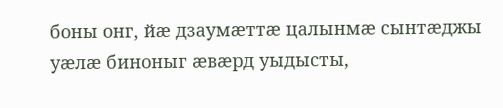боны онг, йæ дзаумæттæ цалынмæ сынтæджы уæлæ биноныг æвæрд уыдысты,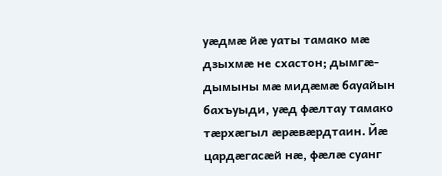уæдмæ йæ уаты тамако мæ дзыхмæ не схастон; дымгæ-дымыны мæ мидæмæ бауайын бахъуыди, уæд фæлтау тамако тæрхæгыл æрæвæрдтаин. Йæ цардæгасæй нæ, фæлæ суанг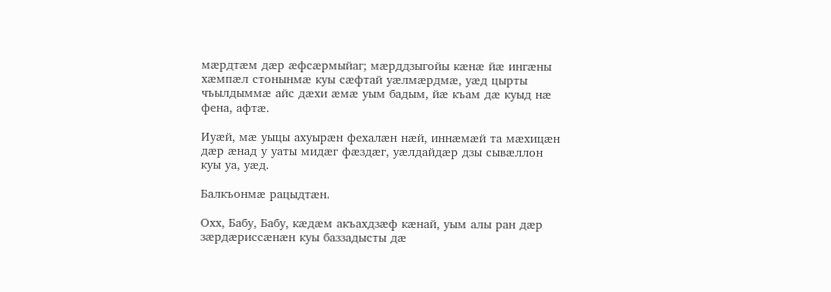мæрдтæм дæр æфсæрмыйаг; мæрддзыгойы кæнæ йæ ингæны хæмпæл стонынмæ куы сæфтай уæлмæрдмæ, уæд цырты чъылдыммæ айс дæхи æмæ уым бадым, йæ къам дæ куыд нæ фена, афтæ.

Иуæй, мæ уыцы ахуырæн фехалæн нæй, иннæмæй та мæхицæн дæр æнад у уаты мидæг фæздæг, уæлдайдæр дзы сывæллон куы уа, уæд.

Балкъонмæ рацыдтæн.

Охх, Бабу, Бабу, кæдæм акъахдзæф кæнай, уым алы ран дæр зæрдæриссæнæн куы баззадысты дæ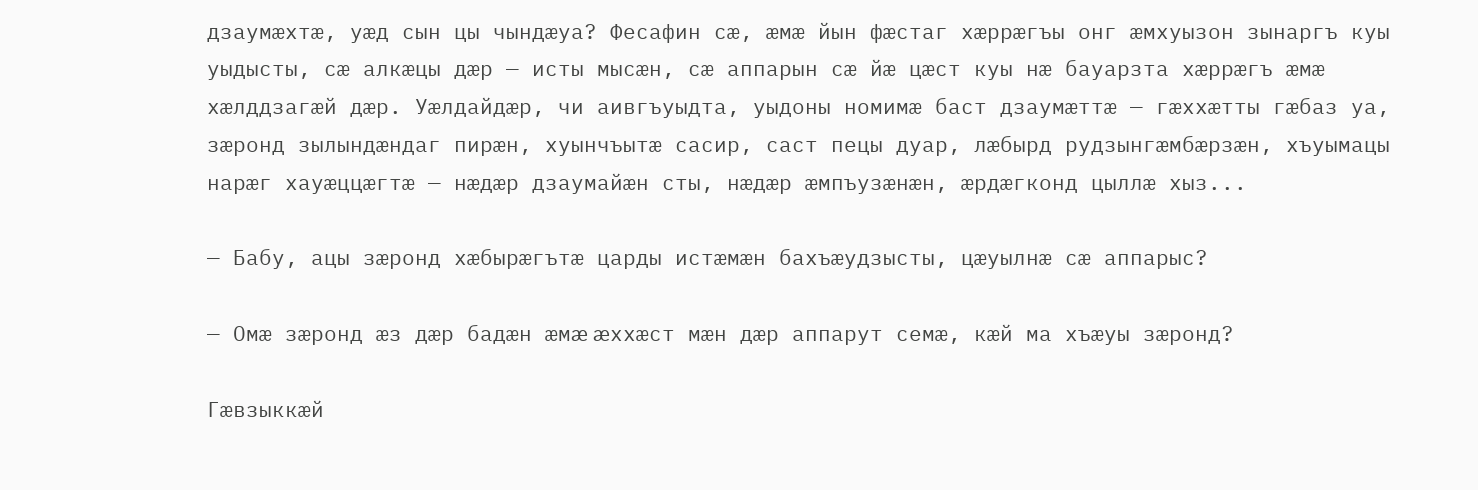дзаумæхтæ, уæд сын цы чындæуа? Фесафин сæ, æмæ йын фæстаг хæррæгъы онг æмхуызон зынаргъ куы уыдысты, сæ алкæцы дæр — исты мысæн, сæ аппарын сæ йæ цæст куы нæ бауарзта хæррæгъ æмæ хæлддзагæй дæр. Уæлдайдæр, чи аивгъуыдта, уыдоны номимæ баст дзаумæттæ — гæххæтты гæбаз уа, зæронд зылындæндаг пирæн, хуынчъытæ сасир, саст пецы дуар, лæбырд рудзынгæмбæрзæн, хъуымацы нарæг хауæццæгтæ — нæдæр дзаумайæн сты, нæдæр æмпъузæнæн, æрдæгконд цыллæ хыз...

— Бабу, ацы зæронд хæбырæгътæ царды истæмæн бахъæудзысты, цæуылнæ сæ аппарыс?

— Омæ зæронд æз дæр бадæн æмæ æххæст мæн дæр аппарут семæ, кæй ма хъæуы зæронд?

Гæвзыккæй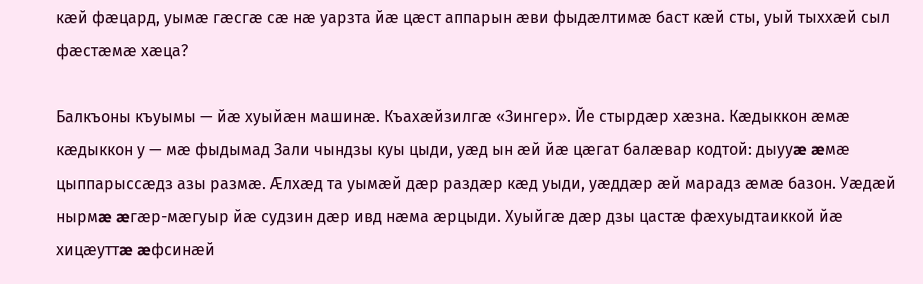кæй фæцард, уымæ гæсгæ сæ нæ уарзта йæ цæст аппарын æви фыдæлтимæ баст кæй сты, уый тыххæй сыл фæстæмæ хæца?

Балкъоны къуымы — йæ хуыйæн машинæ. Къахæйзилгæ «Зингер». Йе стырдæр хæзна. Кæдыккон æмæ кæдыккон у — мæ фыдымад Зали чындзы куы цыди, уæд ын æй йæ цæгат балæвар кодтой: дыууæ æмæ цыппарыссæдз азы размæ. Æлхæд та уымæй дæр раздæр кæд уыди, уæддæр æй марадз æмæ базон. Уæдæй нырмæ æгæр-мæгуыр йæ судзин дæр ивд нæма æрцыди. Хуыйгæ дæр дзы цастæ фæхуыдтаиккой йæ хицæуттæ æфсинæй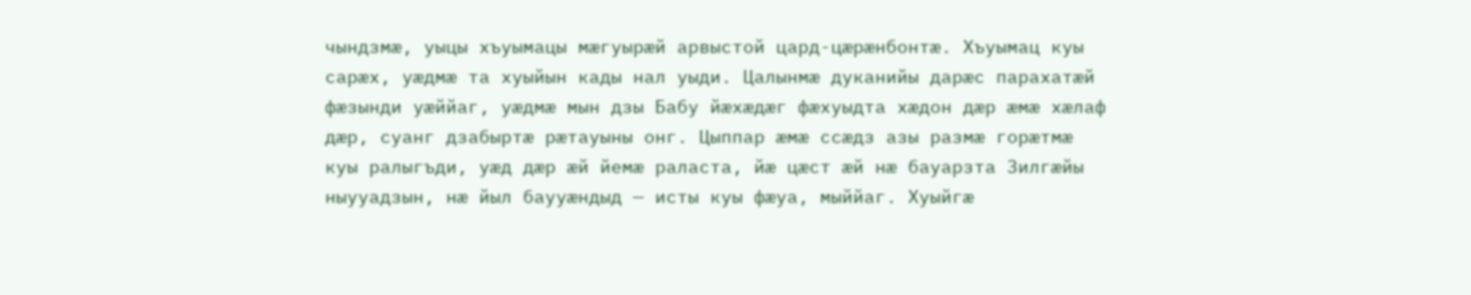чындзмæ, уыцы хъуымацы мæгуырæй арвыстой цард-цæрæнбонтæ. Хъуымац куы сарæх, уæдмæ та хуыйын кады нал уыди. Цалынмæ дуканийы дарæс парахатæй фæзынди уæййаг, уæдмæ мын дзы Бабу йæхæдæг фæхуыдта хæдон дæр æмæ хæлаф дæр, суанг дзабыртæ рæтауыны онг. Цыппар æмæ ссæдз азы размæ горæтмæ куы ралыгъди, уæд дæр æй йемæ раласта, йæ цæст æй нæ бауарзта Зилгæйы ныууадзын, нæ йыл баууæндыд — исты куы фæуа, мыййаг. Хуыйгæ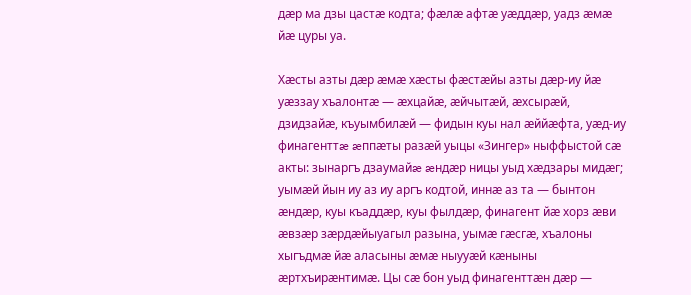дæр ма дзы цастæ кодта; фæлæ афтæ уæддæр, уадз æмæ йæ цуры уа.

Хæсты азты дæр æмæ хæсты фæстæйы азты дæр-иу йæ уæззау хъалонтæ — æхцайæ, æйчытæй, æхсырæй, дзидзайæ, къуымбилæй — фидын куы нал æййæфта, уæд-иу финагенттæ æппæты разæй уыцы «Зингер» ныффыстой сæ акты: зынаргъ дзаумайæ æндæр ницы уыд хæдзары мидæг; уымæй йын иу аз иу аргъ кодтой, иннæ аз та — бынтон æндæр, куы къаддæр, куы фылдæр, финагент йæ хорз æви æвзæр зæрдæйыуагыл разына, уымæ гæсгæ, хъалоны хыгъдмæ йæ аласыны æмæ ныууæй кæныны æртхъирæнтимæ. Цы сæ бон уыд финагенттæн дæр —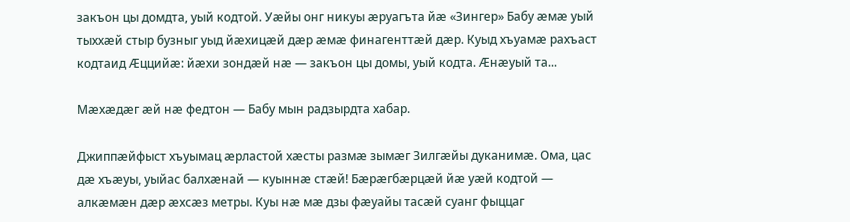закъон цы домдта, уый кодтой. Уæйы онг никуы æруагъта йæ «Зингер» Бабу æмæ уый тыххæй стыр бузныг уыд йæхицæй дæр æмæ финагенттæй дæр. Куыд хъуамæ рахъаст кодтаид Æццийæ: йæхи зондæй нæ — закъон цы домы, уый кодта. Æнæуый та...

Мæхæдæг æй нæ федтон — Бабу мын радзырдта хабар.

Джиппæйфыст хъуымац æрластой хæсты размæ зымæг Зилгæйы дуканимæ. Ома, цас дæ хъæуы, уыйас балхæнай — куыннæ стæй! Бæрæгбæрцæй йæ уæй кодтой — алкæмæн дæр æхсæз метры. Куы нæ мæ дзы фæуайы тасæй суанг фыццаг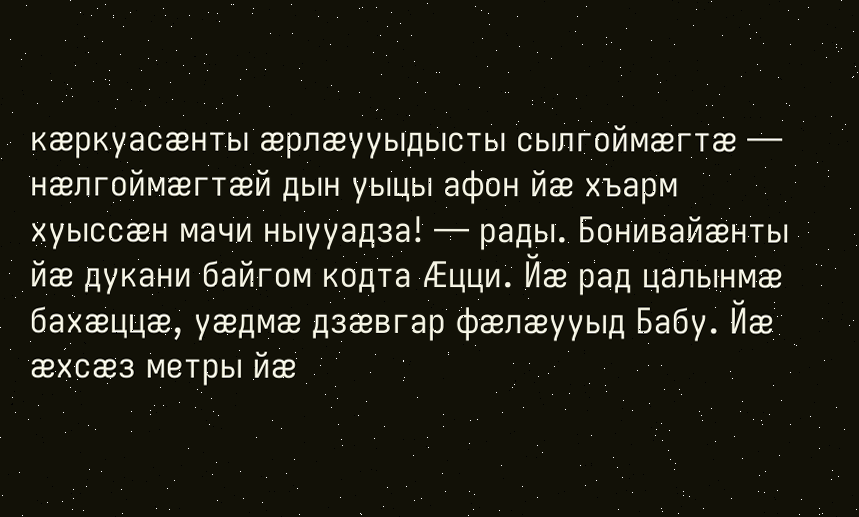кæркуасæнты æрлæууыдысты сылгоймæгтæ — нæлгоймæгтæй дын уыцы афон йæ хъарм хуыссæн мачи ныууадза! — рады. Бонивайæнты йæ дукани байгом кодта Æцци. Йæ рад цалынмæ бахæццæ, уæдмæ дзæвгар фæлæууыд Бабу. Йæ æхсæз метры йæ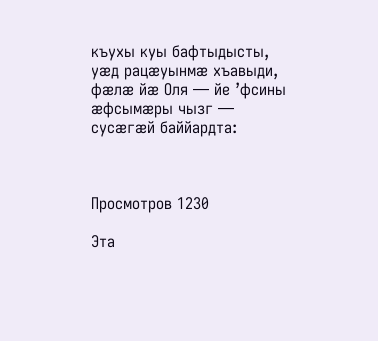къухы куы бафтыдысты, уæд рацæуынмæ хъавыди, фæлæ йæ Оля — йе ’фсины æфсымæры чызг — сусæгæй баййардта:



Просмотров 1230

Эта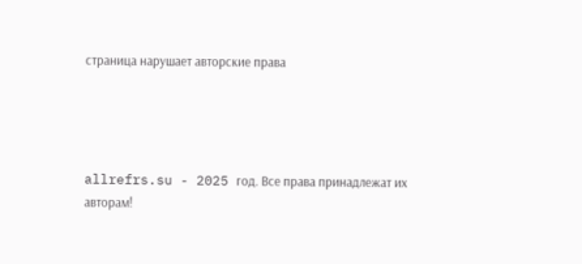страница нарушает авторские права




allrefrs.su - 2025 год. Все права принадлежат их авторам!